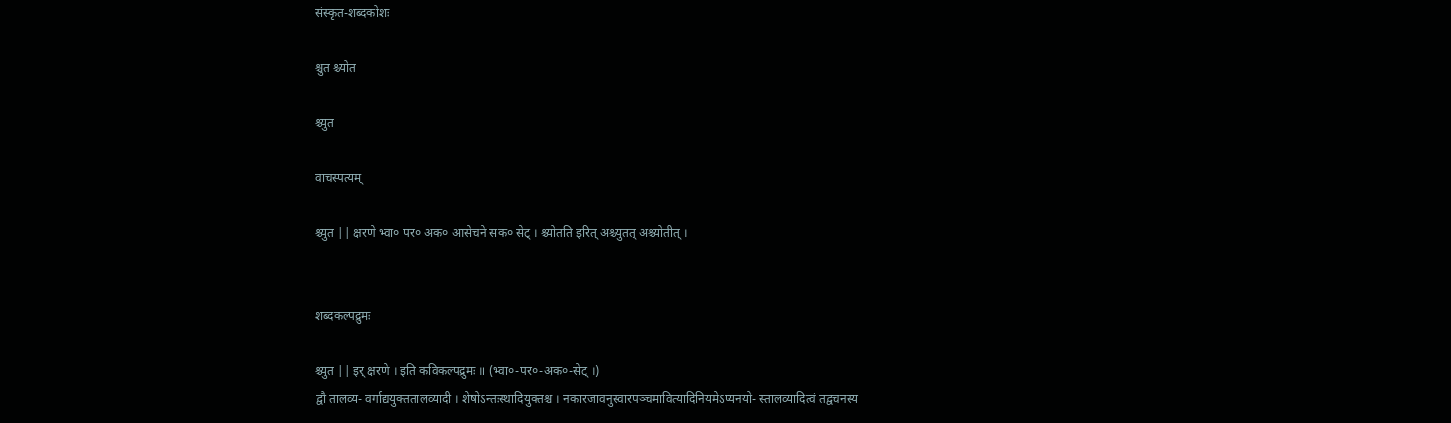संस्कृत-शब्दकोशः

श्चुत श्च्योत

श्च्युत

वाचस्पत्यम्

श्च्युत || क्षरणे भ्वा० पर० अक० आसेचने सक० सेट् । श्च्योतति इरित् अश्च्युतत् अश्च्योतीत् ।


शब्दकल्पद्रुमः

श्च्युत || इर् क्षरणे । इति कविकल्पद्रुमः ॥ (भ्वा०-पर०-अक०-सेट् ।)
द्वौ तालव्य- वर्गाद्ययुक्ततालव्यादी । शेषोऽन्तःस्थादियुक्तश्च । नकारजावनुस्वारपञ्चमावित्यादिनियमेऽप्यनयो- स्तालव्यादित्वं तद्वचनस्य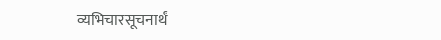व्यभिचारसूचनार्थं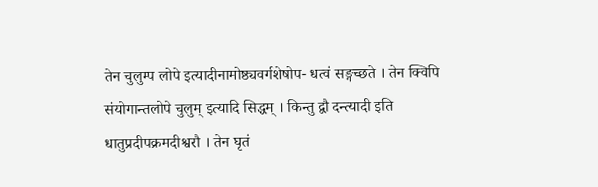तेन चुलुम्प लोपे इत्यादीनामोष्ठ्यवर्गशेषोप- धत्वं सङ्गच्छते । तेन क्विपि संयोगान्तलोपे चुलुम् इत्यादि सिद्धम् । किन्तु द्वौ दन्त्यादी इति धातुप्रदीपक्रमदीश्वरौ । तेन घृतं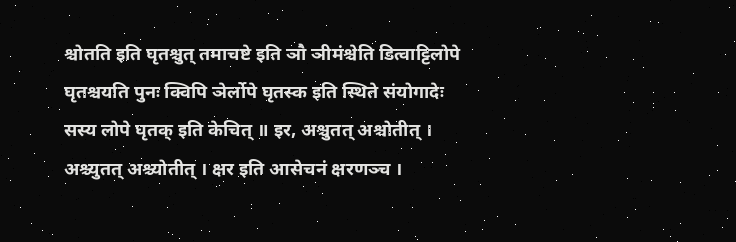श्चोतति इति घृतश्चुत् तमाचष्टे इति ञौ ञीमंश्चेति डित्वाट्टिलोपे घृतश्चयति पुनः क्विपि ञेर्लोपे घृतस्क इति स्थिते संयोगादेः सस्य लोपे घृतक् इति केचित् ॥ इर, अश्चुतत् अश्चोतीत् । अश्च्युतत् अश्च्योतीत् । क्षर इति आसेचनं क्षरणञ्च ।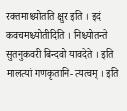रक्तमाश्च्योतति क्षुर इति । इदं कवचमश्च्योतीदिति । निश्च्योतन्ते सुतनुकवरी बिन्दवो यावदेते । इति मालत्यां गणकृतानि- त्यत्वम् । इति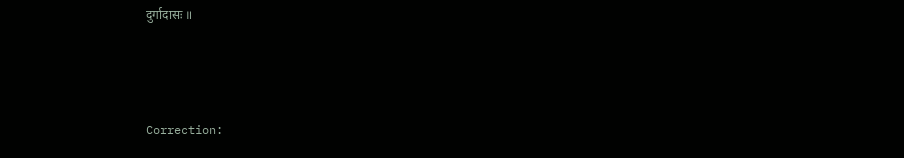दुर्गादासः ॥



Correction: